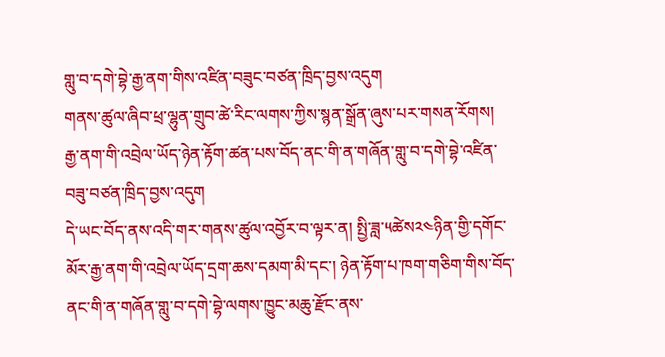གླུ་བ་དགེ་བྷེ་རྒྱ་ནག་གིས་འཛིན་བཟུང་བཙན་ཁྲིད་བྱས་འདུག
གནས་ཚུལ་ཞིབ་ཕྲ་ལྷུན་གྲུབ་ཚེ་རིང་ལགས་ཀྱིས་སྙན་སྒྲོན་ཞུས་པར་གསན་རོགས།
རྒྱ་ནག་གི་འབྲེལ་ཡོད་ཉེན་རྟོག་ཚན་པས་བོད་ནང་གི་ན་གཞོན་གླུ་བ་དགེ་བྷེ་འཛིན་བཟུ་བཙན་ཁྲིད་བྱས་འདུག
དེ་ཡང་བོད་ནས་འདི་གར་གནས་ཚུལ་འབྱོར་བ་ལྟར་ན། སྤྱི་ཟླ་༥ཚེས༢༤ཉིན་གྱི་དགོང་མོར་རྒྱ་ནག་གི་འབྲེལ་ཡོད་དྲག་ཆས་དམག་མི་དང་། ཉེན་རྟོག་པ་ཁག་གཅིག་གིས་བོད་ནང་གི་ན་གཞོན་གླུ་བ་དགེ་བྷེ་ལགས་ཁྱུང་མཆུ་རྫོང་ནས་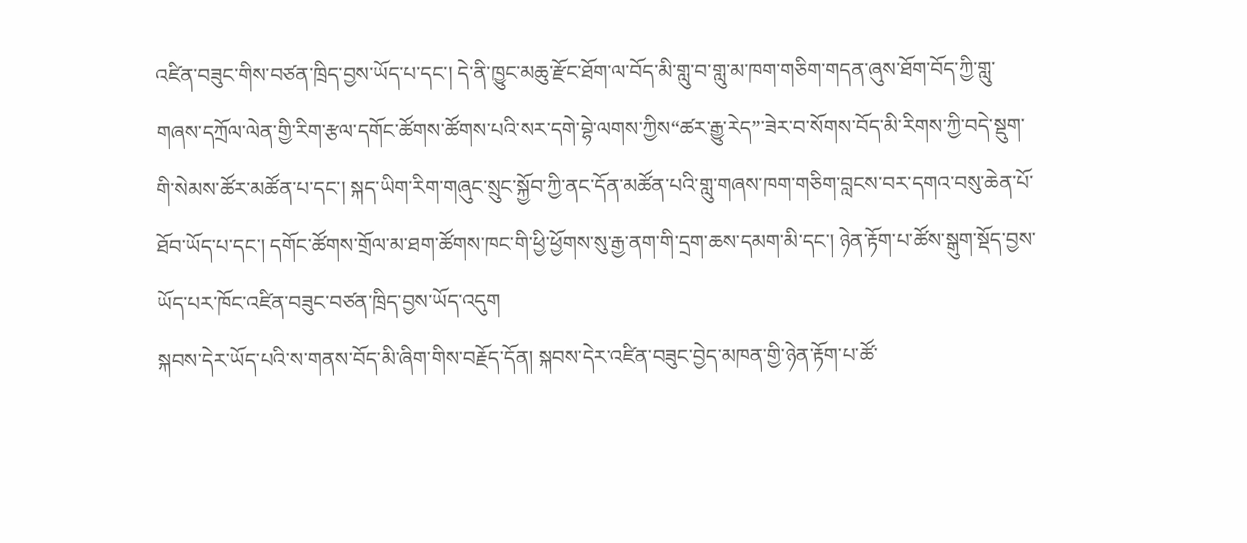འཛིན་བཟུང་གིས་བཙན་ཁྲིད་བྱས་ཡོད་པ་དང་། དེ་ནི་ཁྱུང་མཆུ་རྫོང་ཐོག་ལ་བོད་མི་གླུ་བ་གླུ་མ་ཁག་གཅིག་གདན་ཞུས་ཐོག་བོད་ཀྱི་གླུ་གཞས་དཀྲོལ་ལེན་གྱི་རིག་རྩལ་དགོང་ཚོགས་ཚོགས་པའི་སར་དགེ་བྷེ་ལགས་ཀྱིས“ཚར་རྒྱུ་རེད”་ཟེར་བ་སོགས་བོད་མི་རིགས་ཀྱི་བདེ་སྡུག་གི་སེམས་ཚོར་མཚོན་པ་དང་། སྐད་ཡིག་རིག་གཞུང་སྲུང་སྐྱོབ་ཀྱི་ནང་དོན་མཚོན་པའི་གླུ་གཞས་ཁག་གཅིག་བླངས་བར་དགའ་བསུ་ཆེན་པོ་ཐོབ་ཡོད་པ་དང་། དགོང་ཚོགས་གྲོལ་མ་ཐག་ཚོགས་ཁང་གི་ཕྱི་ཕྱོགས་སུ་རྒྱ་ནག་གི་དྲག་ཆས་དམག་མི་དང་། ཉེན་རྟོག་པ་ཚོས་སྒུག་སྡོད་བྱས་ཡོད་པར་ཁོང་འཛིན་བཟུང་བཙན་ཁྲིད་བྱས་ཡོད་འདུག
སྐབས་དེར་ཡོད་པའི་ས་གནས་བོད་མི་ཞིག་གིས་བརྗོད་དོན། སྐབས་དེར་འཛིན་བཟུང་བྱེད་མཁན་གྱི་ཉེན་རྟོག་པ་ཚོ་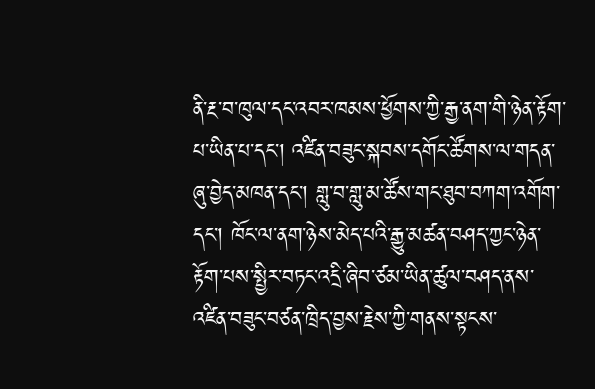ནི་རྔ་བ་ཁུལ་དང་འབར་ཁམས་ཕྱོགས་ཀྱི་རྒྱ་ནག་གི་ཉེན་རྟོག་པ་ཡིན་པ་དང་། འཛིན་བཟུང་སྐབས་དགོང་ཚོགས་ལ་གདན་ཞུ་བྱེད་མཁན་དང་། གླུ་བ་གླུ་མ་ཚོས་གང་ཐུབ་བཀག་འགོག་དང་། ཁོང་ལ་ནག་ཉེས་མེད་པའི་རྒྱུ་མཚན་བཤད་ཀྱང་ཉེན་རྟོག་པས་སྤྱིར་བཏང་འདྲི་ཞིབ་ཙམ་ཡིན་ཚུལ་བཤད་ནས་འཛིན་བཟུང་བཙན་ཁྲིད་བྱས་རྗེས་ཀྱི་གནས་སྟངས་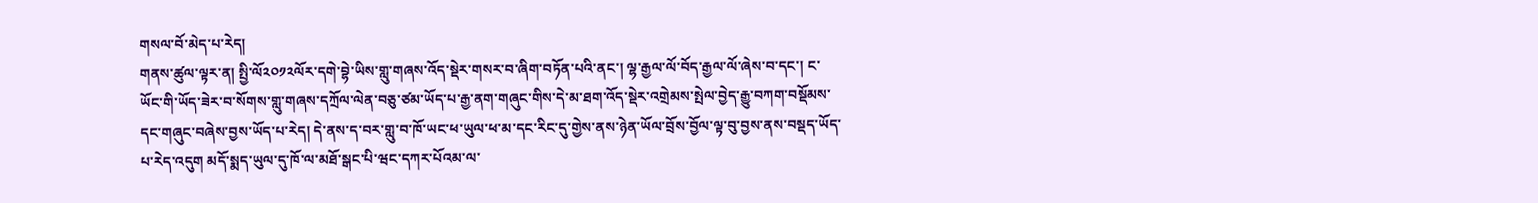གསལ་བོ་མེད་པ་རེད།
གནས་ཚུལ་ལྟར་ན། སྤྱི་ལོ༢༠༡༢ལོར་དགེ་བྷེ་ཡིས་གླུ་གཞས་འོད་སྡེར་གསར་བ་ཞིག་བཏོན་པའི་ནང་། ལྷ་རྒྱལ་ལོ་བོད་རྒྱལ་ལོ་ཞེས་བ་དང་། ང་ཡོང་གི་ཡོད་ཟེར་བ་སོགས་གླུ་གཞས་དཀྲོལ་ལེན་བཅུ་ཙམ་ཡོད་པ་རྒྱ་ནག་གཞུང་གིས་དེ་མ་ཐག་འོད་སྡེར་འགྲེམས་སྤེལ་བྱེད་རྒྱུ་བཀག་བསྡོམས་དང་གཞུང་བཞེས་བྱས་ཡོད་པ་རེད། དེ་ནས་ད་བར་གླུ་བ་ཁོ་ཡང་ཕ་ཡུལ་ཕ་མ་དང་རིང་དུ་གྱེས་ནས་ཉེན་ཡོལ་བྲོས་བྱོལ་ལྟ་བུ་བྱས་ནས་བསྡད་ཡོད་པ་རེད་འདུག མདོ་སྨད་ཡུལ་དུ་ཁོ་ལ་མཐོ་སྒང་པི་ཝང་དཀར་པོའམ་ལ་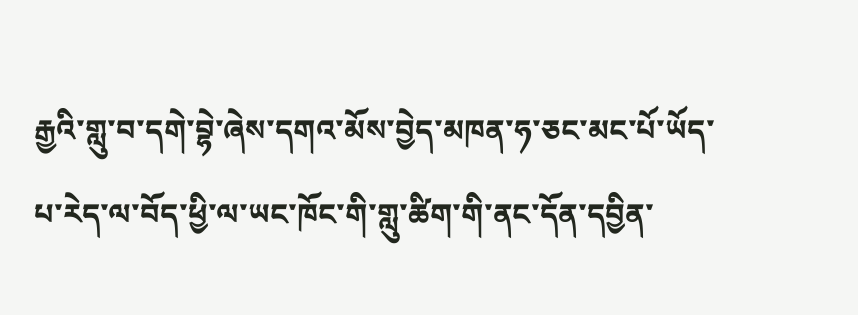རྒྱའི་གླུ་བ་དགེ་བྷེ་ཞེས་དགའ་མོས་བྱེད་མཁན་ཧ་ཅང་མང་པོ་ཡོད་པ་རེད་ལ་བོད་ཕྱི་ལ་ཡང་ཁོང་གི་གླུ་ཚིག་གི་ནང་དོན་དབྱིན་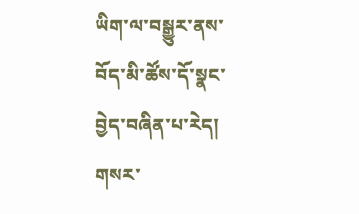ཡིག་ལ་བསྒྱུར་ནས་བོད་མི་ཚོས་དོ་སྣང་བྱེད་བཞིན་པ་རེད།
གསར་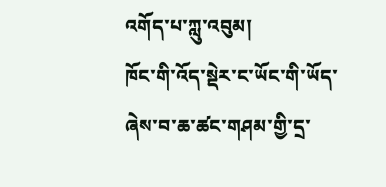འགོད་པ་ཀླུ་འབུམ།
ཁོང་གི་འོད་སྡེར་ང་ཡོང་གི་ཡོད་ཞེས་བ་ཆ་ཚང་གཤམ་གྱི་དྲ་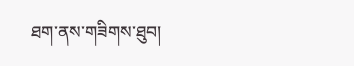ཐག་ནས་གཟིགས་ཐུབ།